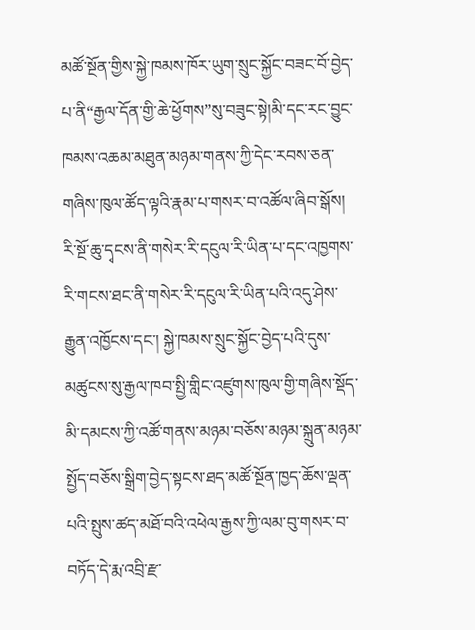མཚོ་སྔོན་གྱིས་སྐྱེ་ཁམས་ཁོར་ཡུག་སྲུང་སྐྱོང་བཟང་བོ་བྱེད་པ་ནི“རྒྱལ་དོན་གྱི་ཆེ་ཕྱོགས”སུ་བཟུང་སྟེ།མི་དང་རང་བྱུང་ཁམས་འཆམ་མཐུན་མཉམ་གནས་ཀྱི་དེང་རབས་ཅན་གཞིས་ཁུལ་ཚོད་ལྟའི་རྣམ་པ་གསར་བ་འཚོལ་ཞིབ་སྒོས། རི་སྔོ་ཆུ་དྭངས་ནི་གསེར་རི་དངུལ་རི་ཡིན་པ་དང་འཁྱགས་རི་གངས་ཐང་ནི་གསེར་རི་དངུལ་རི་ཡིན་པའི་འདུ་ཤེས་རྒྱུན་འཁྱོངས་དང་། སྐྱེ་ཁམས་སྲུང་སྐྱོང་བྱེད་པའི་དུས་མཚུངས་སུ་རྒྱལ་ཁབ་སྤྱི་གླིང་འཛུགས་ཁུལ་གྱི་གཞིས་སྡོད་མི་དམངས་ཀྱི་འཚོ་གནས་མཉམ་བཅོས་མཉམ་སྐྲུན་མཉམ་སྤྱོད་བཅོས་སྒྲིག་བྱེད་སྟངས་ཐད་མཚོ་སྔོན་ཁྱད་ཆོས་ལྡན་པའི་སྤུས་ཚད་མཐོ་བའི་འཕེལ་རྒྱས་ཀྱི་ལམ་བུ་གསར་བ་བཏོད་དེ་རྨ་འབྲི་རྫ་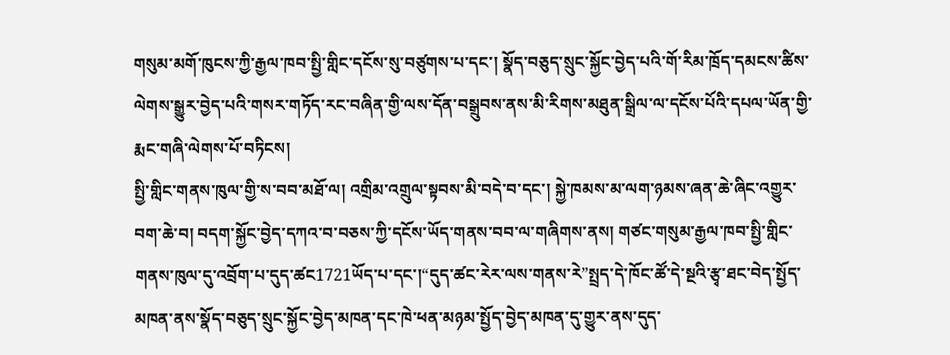གསུམ་མགོ་ཁུངས་ཀྱི་རྒྱལ་ཁབ་སྤྱི་གླིང་དངོས་སུ་བཙུགས་པ་དང་། སྣོད་བཅུད་སྲུང་སྐྱོང་བྱེད་པའི་གོ་རིམ་ཁྲོད་དམངས་ཚིས་ལེགས་སྒྱུར་བྱེད་པའི་གསར་གཏོད་རང་བཞིན་གྱི་ལས་དོན་བསྒྲུབས་ནས་མི་རིགས་མཐུན་སྒྲིལ་ལ་དངོས་པོའི་དཔལ་ཡོན་གྱི་རྨང་གཞི་ལེགས་པོ་བཏིངས།
སྤྱི་གླིང་གནས་ཁུལ་གྱི་ས་བབ་མཐོ་ལ། འགྲིམ་འགྲུལ་སྟབས་མི་བདེ་བ་དང་། སྐྱེ་ཁམས་མ་ལག་ཉམས་ཞན་ཆེ་ཞིང་འགྱུར་བག་ཆེ་བ། བདག་སྐྱོང་བྱེད་དཀའ་བ་བཅས་ཀྱི་དངོས་ཡོད་གནས་བབ་ལ་གཞིགས་ནས། གཙང་གསུམ་རྒྱལ་ཁབ་སྤྱི་གླིང་གནས་ཁུལ་དུ་འབྲོག་པ་དུད་ཚང1721ཡོད་པ་དང་།“དུད་ཚང་རེར་ལས་གནས་རེ”སྤྲད་དེ་ཁོང་ཚོ་དེ་སྔའི་རྩྭ་ཐང་བེད་སྤྱོད་མཁན་ནས་སྣོད་བཅུད་སྲུང་སྐྱོང་བྱེད་མཁན་དང་ཁེ་ཕན་མཉམ་སྤྱོད་བྱེད་མཁན་དུ་གྱུར་ནས་དུད་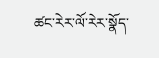ཚང་རེར་ལོ་རེར་སྣོད་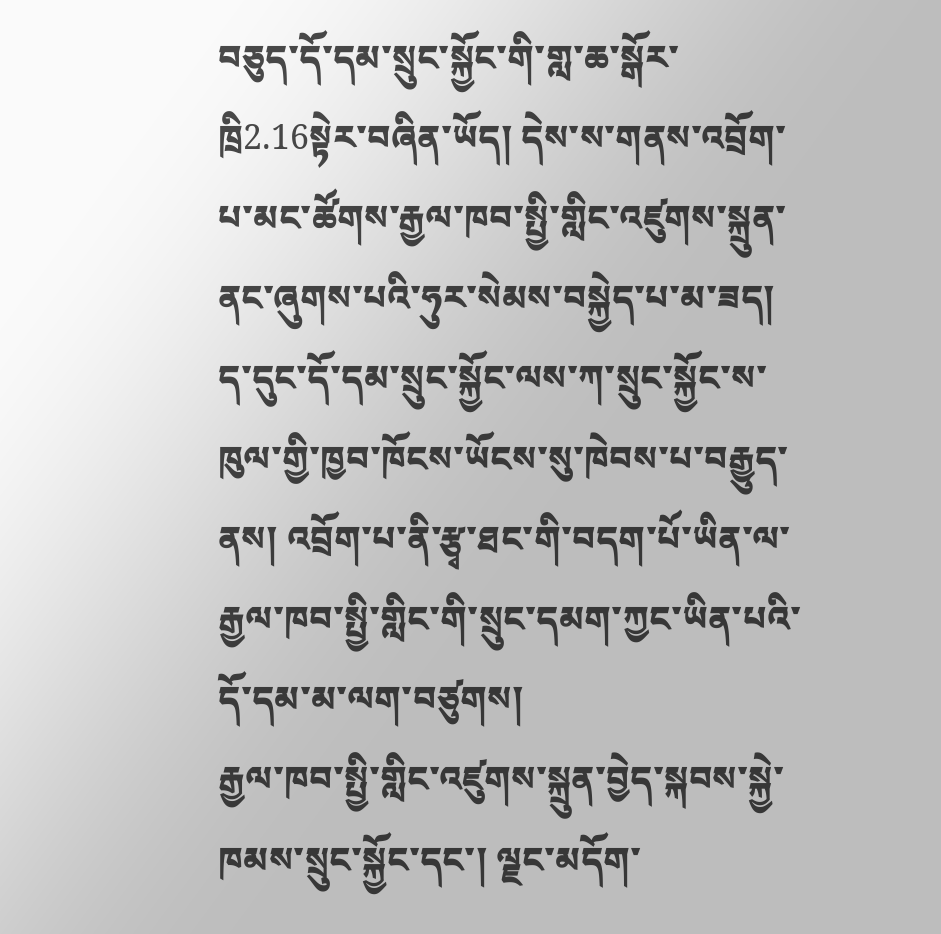བཅུད་དོ་དམ་སྲུང་སྐྱོང་གི་གླ་ཆ་སྒོར་ཁྲི2.16སྟེར་བཞིན་ཡོད། དེས་ས་གནས་འབྲོག་པ་མང་ཚོགས་རྒྱལ་ཁབ་སྤྱི་གླིང་འཛུགས་སྐྲུན་ནང་ཞུགས་པའི་ཧུར་སེམས་བསྐྱེད་པ་མ་ཟད། ད་དུང་དོ་དམ་སྲུང་སྐྱོང་ལས་ཀ་སྲུང་སྐྱོང་ས་ཁུལ་གྱི་ཁྱབ་ཁོངས་ཡོངས་སུ་ཁེབས་པ་བརྒྱུད་ནས། འབྲོག་པ་ནི་རྩྭ་ཐང་གི་བདག་པོ་ཡིན་ལ་རྒྱལ་ཁབ་སྤྱི་གླིང་གི་སྲུང་དམག་ཀྱང་ཡིན་པའི་དོ་དམ་མ་ལག་བཙུགས།
རྒྱལ་ཁབ་སྤྱི་གླིང་འཛུགས་སྐྲུན་བྱེད་སྐབས་སྐྱེ་ཁམས་སྲུང་སྐྱོང་དང་། ལྗང་མདོག་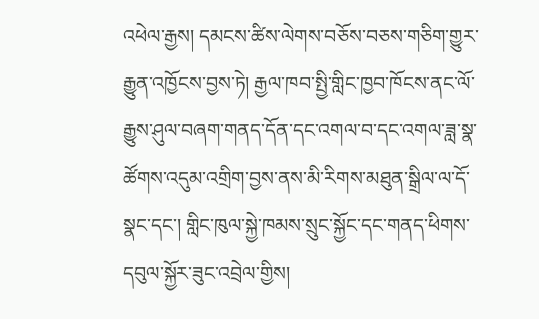འཕེལ་རྒྱས། དམངས་ཚིས་ལེགས་བཅོས་བཅས་གཅིག་གྱུར་རྒྱུན་འཁྱོངས་བྱས་ཏེ། རྒྱལ་ཁབ་སྤྱི་གླིང་ཁྱབ་ཁོངས་ནང་ལོ་རྒྱུས་ཤུལ་བཞག་གནད་དོན་དང་འགལ་བ་དང་འགལ་ཟླ་སྣ་ཚོགས་འདུམ་འགྲིག་བྱས་ནས་མི་རིགས་མཐུན་སྒྲིལ་ལ་དོ་སྣང་དང་། གླིང་ཁུལ་སྐྱེ་ཁམས་སྲུང་སྐྱོང་དང་གནད་ཕིགས་དབུལ་སྐྱོར་ཟུང་འབྲེལ་གྱིས།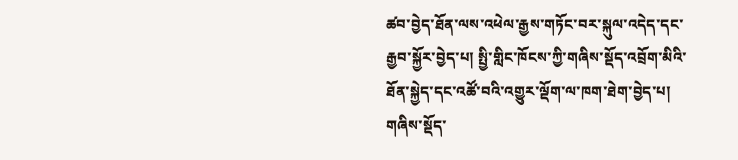ཚབ་བྱེད་ཐོན་ལས་འཕེལ་རྒྱས་གཏོང་བར་སྐུལ་འདེད་དང་རྒྱབ་སྐྱོར་བྱེད་པ། སྤྱི་གླིང་ཁོངས་ཀྱི་གཞིས་སྡོད་འབྲོག་མིའི་ཐོན་སྐྱེད་དང་འཚོ་བའི་འགྱུར་ལྡོག་ལ་ཁག་ཐེག་བྱེད་པ། གཞིས་སྡོད་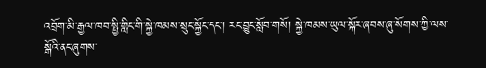འབྲོག་མི་རྒྱལ་ཁབ་སྤྱི་གླིང་གི་སྐྱེ་ཁམས་སྲུང་སྐྱོང་དང་། རང་བྱུང་སློབ་གསོ། སྐྱེ་ཁམས་ཡུལ་སྐོར་ཞབས་ཞུ་སོགས་ཀྱི་ལས་སྒོའི་ནང་ཞུགས་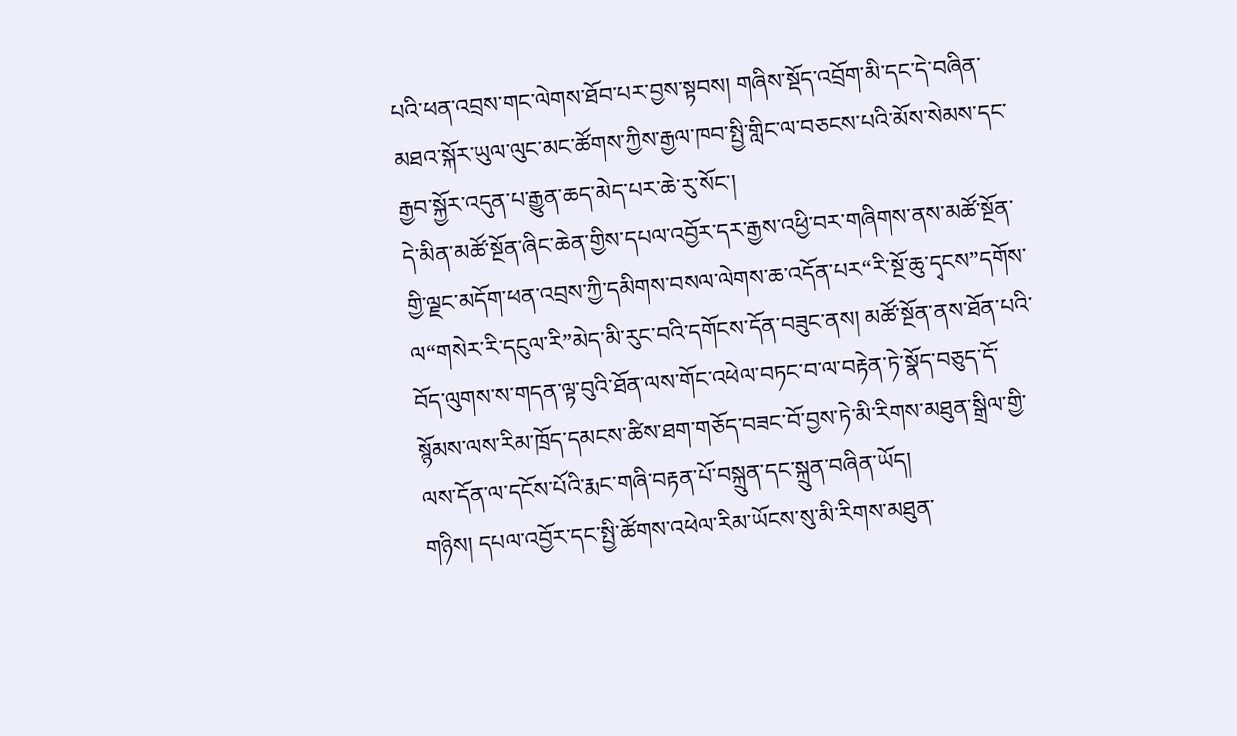པའི་ཕན་འབྲས་གང་ལེགས་ཐོབ་པར་བྱས་སྟབས། གཞིས་སྡོད་འབྲོག་མི་དང་དེ་བཞིན་མཐའ་སྐོར་ཡུལ་ལུང་མང་ཚོགས་ཀྱིས་རྒྱལ་ཁབ་སྤྱི་གླིང་ལ་བཅངས་པའི་མོས་སེམས་དང་རྒྱབ་སྐྱོར་འདུན་པ་རྒྱུན་ཆད་མེད་པར་ཆེ་རུ་སོང་།
དེ་མིན་མཚོ་སྔོན་ཞིང་ཆེན་གྱིས་དཔལ་འབྱོར་དར་རྒྱས་འཕྱི་བར་གཞིགས་ནས་མཚོ་སྔོན་གྱི་ལྗང་མདོག་ཕན་འབྲས་ཀྱི་དམིགས་བསལ་ལེགས་ཆ་འདོན་པར“རི་སྔོ་ཆུ་དྭངས”དགོས་ལ“གསེར་རི་དངུལ་རི”མེད་མི་རུང་བའི་དགོངས་དོན་བཟུང་ནས། མཚོ་སྔོན་ནས་ཐོན་པའི་བོད་ལུགས་ས་གདན་ལྟ་བུའི་ཐོན་ལས་གོང་འཕེལ་བཏང་བ་ལ་བརྟེན་ཏེ་སྣོད་བཅུད་དོ་སྙོམས་ལས་རིམ་ཁྲོད་དམངས་ཚིས་ཐག་གཅོད་བཟང་བོ་བྱས་ཏེ་མི་རིགས་མཐུན་སྒྲིལ་གྱི་ལས་དོན་ལ་དངོས་པོའི་རྨང་གཞི་བརྟན་པོ་བསྐྲུན་དང་སྐྲུན་བཞིན་ཡོད།
གཉིས། དཔལ་འབྱོར་དང་སྤྱི་ཚོགས་འཕེལ་རིམ་ཡོངས་སུ་མི་རིགས་མཐུན་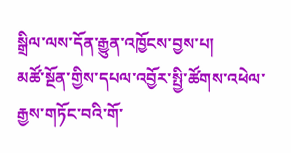སྒྲིལ་ལས་དོན་རྒྱུན་འཁྱོངས་བྱས་པ།
མཚོ་སྔོན་གྱིས་དཔལ་འབྱོར་སྤྱི་ཚོགས་འཕེལ་རྒྱས་གཏོང་བའི་གོ་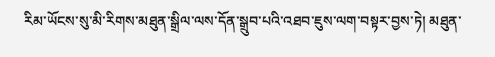རིམ་ཡོངས་སུ་མི་རིགས་མཐུན་སྒྲིལ་ལས་དོན་སྒྲུབ་པའི་འཐབ་ཇུས་ལག་བསྟར་བྱས་ཏེ། མཐུན་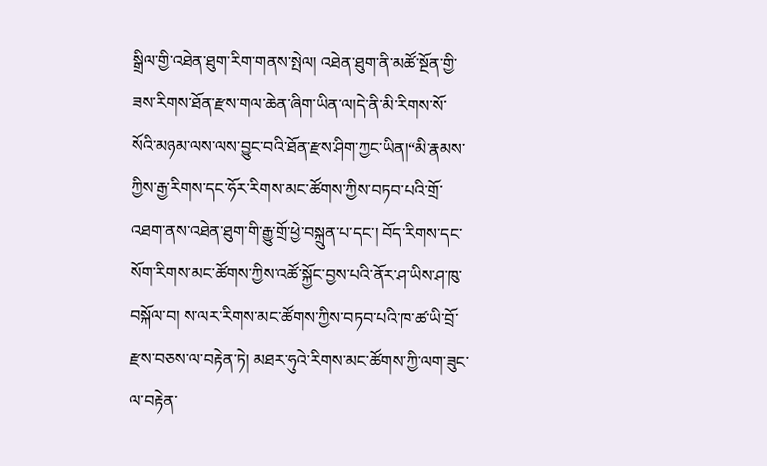སྒྲིལ་གྱི་འཐེན་ཐུག་རིག་གནས་སྤེལ། འཐེན་ཐུག་ནི་མཚོ་སྔོན་གྱི་ཟས་རིགས་ཐོན་རྫས་གལ་ཆེན་ཞིག་ཡིན་ལ།དེ་ནི་མི་རིགས་སོ་སོའི་མཉམ་ལས་ལས་བྱུང་བའི་ཐོན་རྫས་ཤིག་ཀྱང་ཡིན།“མི་རྣམས་ཀྱིས་རྒྱ་རིགས་དང་ཧོར་རིགས་མང་ཚོགས་ཀྱིས་བཏབ་པའི་གྲོ་འཐག་ནས་འཐེན་ཐུག་གི་རྒྱུ་གྲོ་ཕྱེ་བསྐྲུན་པ་དང་། བོད་རིགས་དང་སོག་རིགས་མང་ཚོགས་ཀྱིས་འཚོ་སྐྱོང་བྱས་པའི་ནོར་ཤ་ཡིས་ཤ་ཁུ་བསྐོལ་བ། ས་ལར་རིགས་མང་ཚོགས་ཀྱིས་བཏབ་པའི་ཁ་ཚ་ཡི་བྲོ་རྫས་བཅས་ལ་བརྟེན་ཏེ། མཐར་ཧུའེ་རིགས་མང་ཚོགས་ཀྱི་ལག་ཟུང་ལ་བརྟེན་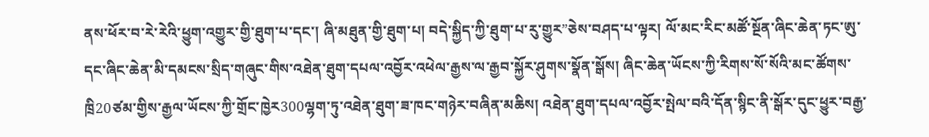ནས་ཕོར་བ་རེ་རེའི་ཕྱུག་འགྱུར་གྱི་ཐུག་པ་དང་། ཞི་མཐུན་གྱི་ཐུག་པ། བདེ་སྐྱིད་ཀྱི་ཐུག་པ་རུ་གྱུར”ཅེས་བཤད་པ་ལྟར། ལོ་མང་རིང་མཚོ་སྔོན་ཞིང་ཆེན་ཏང་ཨུ་དང་ཞིང་ཆེན་མི་དམངས་སྲིད་གཞུང་གིས་འཐེན་ཐུག་དཔལ་འབྱོར་འཕེལ་རྒྱས་ལ་རྒྱབ་སྐྱོར་ཤུགས་སྣོན་སྒོས། ཞིང་ཆེན་ཡོངས་ཀྱི་རིགས་སོ་སོའི་མང་ཚོགས་ཁྲི20ཙམ་གྱིས་རྒྱལ་ཡོངས་ཀྱི་གྲོང་ཁྱེར300ལྷག་ཏུ་འཐེན་ཐུག་ཟ་ཁང་གཉེར་བཞིན་མཆིས། འཐེན་ཐུག་དཔལ་འབྱོར་སྤེལ་བའི་དོན་སྙིང་ནི་སྒོར་དུང་ཕྱུར་བརྒྱ་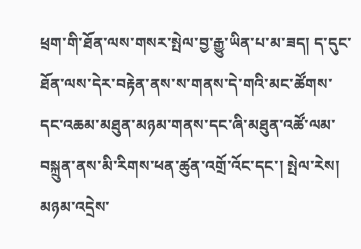ཕྲག་གི་ཐོན་ལས་གསར་སྤེལ་བྱ་རྒྱུ་ཡིན་པ་མ་ཟད། ད་དུང་ཐོན་ལས་དེར་བརྟེན་ནས་ས་གནས་དེ་གའི་མང་ཚོགས་དང་འཆམ་མཐུན་མཉམ་གནས་དང་ཞི་མཐུན་འཚོ་ལམ་བསྐྲུན་ནས་མི་རིགས་ཕན་ཚུན་འགྲོ་འོང་དང་། སྤེལ་རེས། མཉམ་འདྲེས་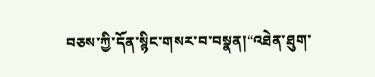བཅས་ཀྱི་དོན་སྙིང་གསར་བ་བསྣན།“འཐེན་ཐུག་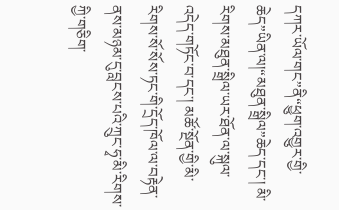དཀར་ཡོལ་གང”ནི“ཕྱུག་འགྱུར་གྱི་ཆེད”ཡིན་ལ།“མཐུན་སྒྲིལ”ཆེད་དང་། མི་རིགས་མཐུན་སྒྲིལ་ཡར་ཐོན་ལ་སྐུལ་འདེད་གཏོང་བ་དང་། མཚོ་སྔོན་གྱི་མི་རིགས་སོ་སོས་ཏང་གི་དྲོད་ཁོལ་ལ་བརྟེན་ནས་མཉམ་དུ་བླངས་པའི་ཀྲུང་ཧྭ་མི་རིགས་ཀྱི་གཅིག་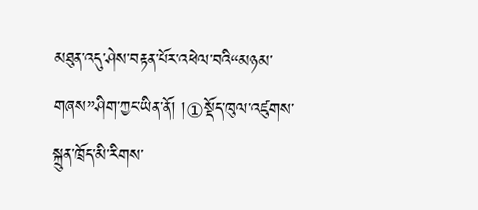མཐུན་འདུ་ཤེས་བརྟན་པོར་འཕེལ་བའི“མཉམ་གཞས”ཤིག་ཀྱང་ཡིན་ནོ། །①སྡོད་ཁུལ་འཛུགས་སྐྲུན་ཁྲོད་མི་རིགས་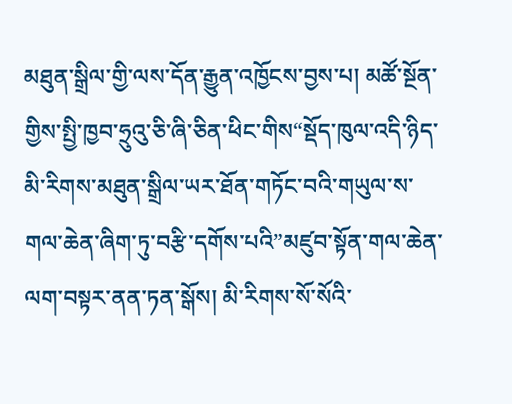མཐུན་སྒྲིལ་གྱི་ལས་དོན་རྒྱུན་འཁྱོངས་བྱས་པ། མཚོ་སྔོན་གྱིས་སྤྱི་ཁྱབ་ཧྲུའུ་ཅི་ཞི་ཅིན་ཕིང་གིས“སྡོད་ཁུལ་འདི་ཉིད་མི་རིགས་མཐུན་སྒྲིལ་ཡར་ཐོན་གཏོང་བའི་གཡུལ་ས་གལ་ཆེན་ཞིག་ཏུ་བརྩི་དགོས་པའི”མཛུབ་སྟོན་གལ་ཆེན་ལག་བསྟར་ནན་ཏན་སྒོས། མི་རིགས་སོ་སོའི་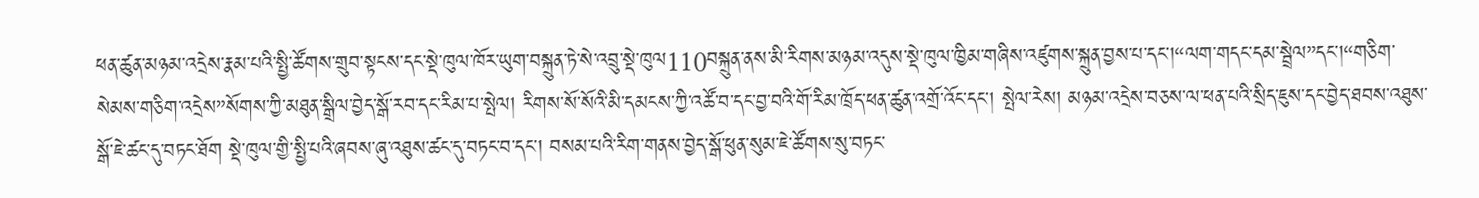ཕན་ཚུན་མཉམ་འདྲེས་རྣམ་པའི་སྤྱི་ཚོགས་གྲུབ་སྟངས་དང་སྡེ་ཁུལ་ཁོར་ཡུག་བསྐྲུན་ཏེ་སེ་འབྲུ་སྡེ་ཁུལ110བསྐྲུན་ནས་མི་རིགས་མཉམ་འདུས་སྡེ་ཁུལ་ཁྱིམ་གཞིས་འཛུགས་སྐྲུན་བྱས་པ་དང་།“ལག་གདང་དམ་སྦྲེལ”དང་།“གཅིག་སེམས་གཅིག་འདྲེས”སོགས་ཀྱི་མཐུན་སྒྲིལ་བྱེད་སྒོ་རབ་དང་རིམ་པ་སྤེལ། རིགས་སོ་སོའི་མི་དམངས་ཀྱི་འཚོ་བ་དང་བྱ་བའི་གོ་རིམ་ཁྲོད་ཕན་ཚུན་འགྲོ་འོང་དང་། སྤེལ་རེས། མཉམ་འདྲེས་བཅས་ལ་ཕན་པའི་སྲིད་ཇུས་དང་བྱེད་ཐབས་འཐུས་སྒོ་ཇེ་ཚང་དུ་བཏང་ཐོག སྡེ་ཁུལ་གྱི་སྤྱི་པའི་ཞབས་ཞུ་འཐུས་ཚང་དུ་བཏང་བ་དང་། བསམ་པའི་རིག་གནས་བྱེད་སྒོ་ཕུན་སུམ་ཇེ་ཚོགས་སུ་བཏང་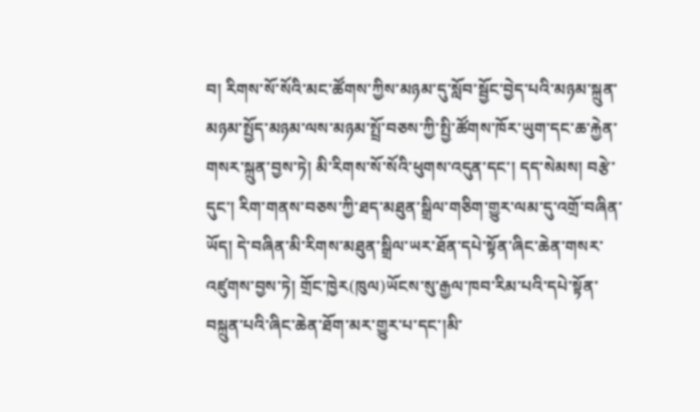བ། རིགས་སོ་སོའི་མང་ཚོགས་ཀྱིས་མཉམ་དུ་སློབ་སྦྱོང་བྱེད་པའི་མཉམ་སྐྲུན་མཉམ་སྤྱོད་མཉམ་ལས་མཉམ་སྤྲོ་བཅས་ཀྱི་སྤྱི་ཚོགས་ཁོར་ཡུག་དང་ཆ་རྐྱེན་གསར་སྐྲུན་བྱས་ཏེ། མི་རིགས་སོ་སོའི་ཕུགས་འདུན་དང་། དད་སེམས། བརྩེ་དུང་། རིག་གནས་བཅས་ཀྱི་ཐད་མཐུན་སྒྲིལ་གཅིག་གྱུར་ལམ་དུ་འགྲོ་བཞིན་ཡོད། དེ་བཞིན་མི་རིགས་མཐུན་སྒྲིལ་ཡར་ཐོན་དཔེ་སྟོན་ཞིང་ཆེན་གསར་འཛུགས་བྱས་ཏེ། གྲོང་ཁྱེར(ཁུལ)ཡོངས་སུ་རྒྱལ་ཁབ་རིམ་པའི་དཔེ་སྟོན་བསྐྲུན་པའི་ཞིང་ཆེན་ཐོག་མར་གྱུར་པ་དང་།མི་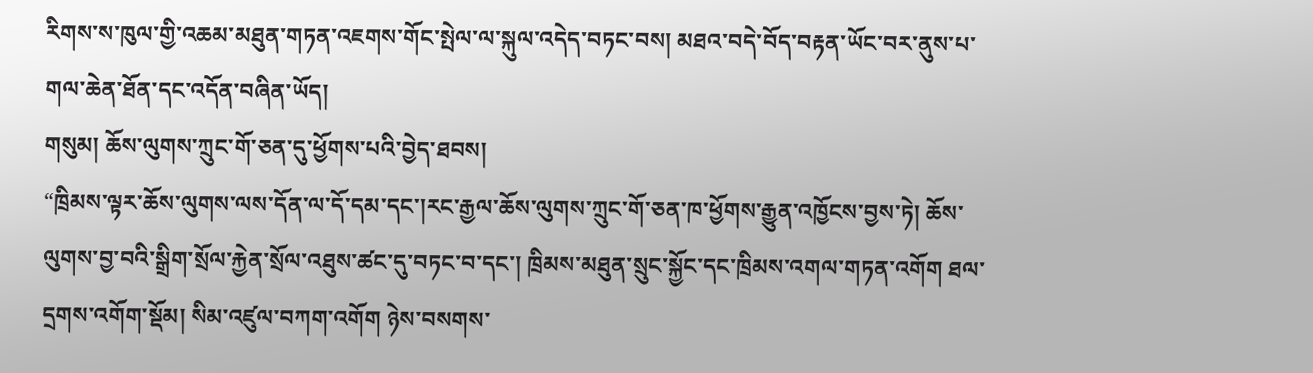རིགས་ས་ཁུལ་གྱི་འཆམ་མཐུན་གཏན་འཇགས་གོང་སྤེལ་ལ་སྐུལ་འདེད་བཏང་བས། མཐའ་བདེ་བོད་བརྟན་ཡོང་བར་ནུས་པ་གལ་ཆེན་ཐོན་དང་འདོན་བཞིན་ཡོད།
གསུམ། ཆོས་ལུགས་ཀྲུང་གོ་ཅན་དུ་ཕྱོགས་པའི་བྱེད་ཐབས།
“ཁྲིམས་ལྟར་ཆོས་ལུགས་ལས་དོན་ལ་དོ་དམ་དང་།རང་རྒྱལ་ཆོས་ལུགས་ཀྲུང་གོ་ཅན་ཁ་ཕྱོགས་རྒྱུན་འཁྱོངས་བྱས་ཏེ། ཆོས་ལུགས་བྱ་བའི་སྒྲིག་སྲོལ་རྐྱེན་སྲོལ་འཐུས་ཚང་དུ་བཏང་བ་དང་། ཁྲིམས་མཐུན་སྲུང་སྐྱོང་དང་ཁྲིམས་འགལ་གཏན་འགོག ཐལ་དྲགས་འགོག་སྡོམ། སིམ་འཛུལ་བཀག་འགོག ཉེས་བསགས་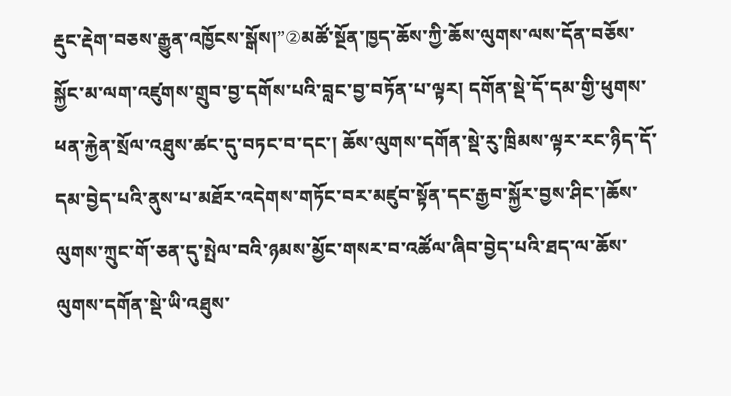རྡུང་རྡེག་བཅས་རྒྱུན་འཁྱོངས་སྒོས།”②མཚོ་སྔོན་ཁྱད་ཆོས་ཀྱི་ཆོས་ལུགས་ལས་དོན་བཅོས་སྐྱོང་མ་ལག་འཛུགས་གྲུབ་བྱ་དགོས་པའི་བླང་བྱ་བཏོན་པ་ལྟར། དགོན་སྡེ་དོ་དམ་གྱི་ཕུགས་ཕན་རྐྱེན་སྲོལ་འཐུས་ཚང་དུ་བཏང་བ་དང་། ཆོས་ལུགས་དགོན་སྡེ་རུ་ཁྲིམས་ལྟར་རང་ཉིད་དོ་དམ་བྱེད་པའི་ནུས་པ་མཐོར་འདེགས་གཏོང་བར་མཛུབ་སྟོན་དང་རྒྱབ་སྐྱོར་བྱས་ཤིང་།ཆོས་ལུགས་ཀྲུང་གོ་ཅན་དུ་སྤེལ་བའི་ཉམས་མྱོང་གསར་བ་འཚོལ་ཞིབ་བྱེད་པའི་ཐད་ལ་ཆོས་ལུགས་དགོན་སྡེ་ཡི་འཐུས་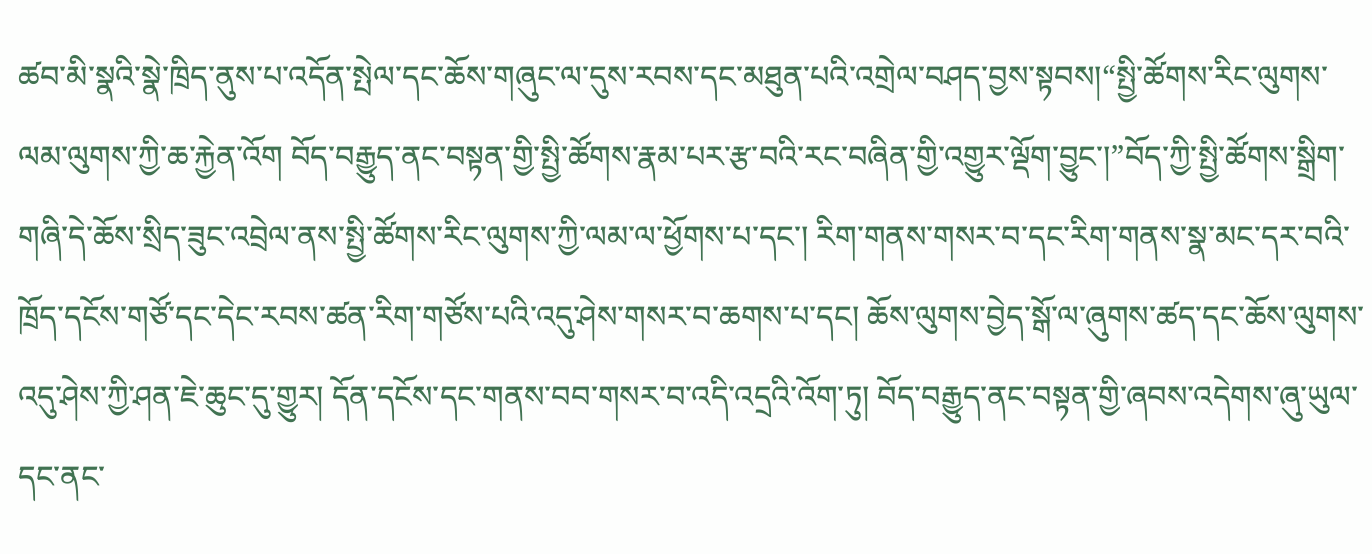ཚབ་མི་སྣའི་སྣེ་ཁྲིད་ནུས་པ་འདོན་སྤེལ་དང་ཆོས་གཞུང་ལ་དུས་རབས་དང་མཐུན་པའི་འགྲེལ་བཤད་བྱས་སྟབས།“སྤྱི་ཚོགས་རིང་ལུགས་ལམ་ལུགས་ཀྱི་ཆ་རྐྱེན་འོག བོད་བརྒྱུད་ནང་བསྟན་གྱི་སྤྱི་ཚོགས་རྣམ་པར་རྩ་བའི་རང་བཞིན་གྱི་འགྱུར་ལྡོག་བྱུང་།”བོད་ཀྱི་སྤྱི་ཚོགས་སྒྲིག་གཞི་དེ་ཆོས་སྲིད་ཟུང་འབྲེལ་ནས་སྤྱི་ཚོགས་རིང་ལུགས་ཀྱི་ལམ་ལ་ཕྱོགས་པ་དང་། རིག་གནས་གསར་བ་དང་རིག་གནས་སྣ་མང་དར་བའི་ཁྲོད་དངོས་གཙོ་དང་དེང་རབས་ཚན་རིག་གཙོས་པའི་འདུ་ཤེས་གསར་བ་ཆགས་པ་དང། ཆོས་ལུགས་བྱེད་སྒོ་ལ་ཞུགས་ཚད་དང་ཆོས་ལུགས་འདུ་ཤེས་ཀྱི་ཤན་ཇེ་ཆུང་དུ་གྱུར། དོན་དངོས་དང་གནས་བབ་གསར་བ་འདི་འདྲའི་འོག་ཏུ། བོད་བརྒྱུད་ནང་བསྟན་གྱི་ཞབས་འདེགས་ཞུ་ཡུལ་དང་ནང་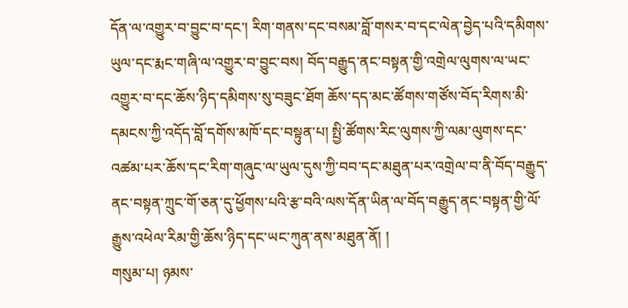དོན་ལ་འགྱུར་བ་བྱུང་བ་དང་། རིག་གནས་དང་བསམ་བློ་གསར་བ་དང་ལེན་བྱེད་པའི་དམིགས་ཡུལ་དང་རྨང་གཞི་ལ་འགྱུར་བ་བྱུང་བས། བོད་བརྒྱུད་ནང་བསྟན་གྱི་འགྲེལ་ལུགས་ལ་ཡང་འགྱུར་བ་དང་ཆོས་ཉིད་དམིགས་སུ་བཟུང་ཐོག ཆོས་དད་མང་ཚོགས་གཙོས་བོད་རིགས་མི་དམངས་ཀྱི་འདོད་བློ་དགོས་མཁོ་དང་བསྟུན་པ། སྤྱི་ཚོགས་རིང་ལུགས་ཀྱི་ལམ་ལུགས་དང་འཚམ་པར་ཆོས་དང་རིག་གཞུང་ལ་ཡུལ་དུས་ཀྱི་བབ་དང་མཐུན་པར་འགྲེལ་བ་ནི་བོད་བརྒྱུད་ནང་བསྟན་ཀྲུང་གོ་ཅན་དུ་ཕྱོགས་པའི་རྩ་བའི་ལས་དོན་ཡིན་ལ་བོད་བརྒྱུད་ནང་བསྟན་གྱི་ལོ་རྒྱུས་འཕེལ་རིམ་གྱི་ཆོས་ཉིད་དང་ཡང་ཀུན་ནས་མཐུན་ནོ། །
གསུམ་པ། ཉམས་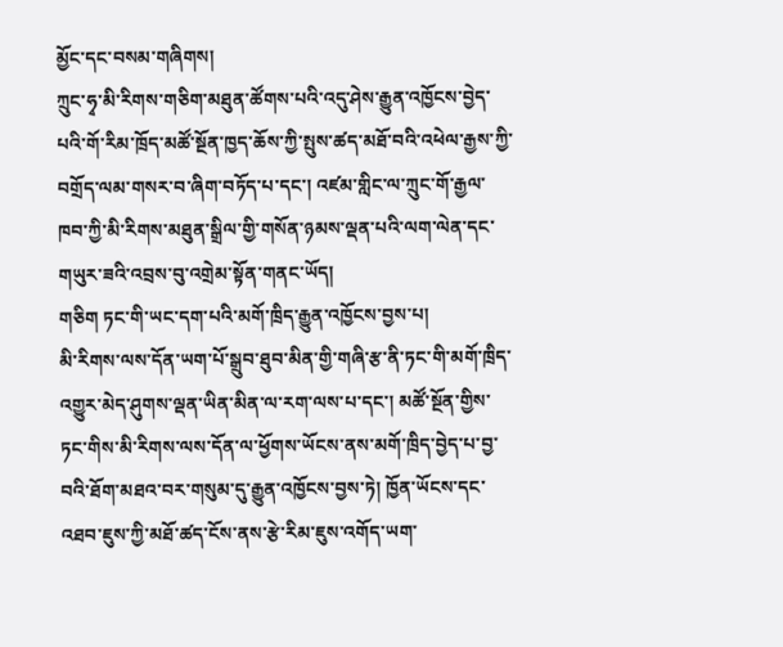མྱོང་དང་བསམ་གཞིགས།
ཀྲུང་ཧྭ་མི་རིགས་གཅིག་མཐུན་ཚོགས་པའི་འདུ་ཤེས་རྒྱུན་འཁྱོངས་བྱེད་པའི་གོ་རིམ་ཁྲོད་མཚོ་སྔོན་ཁྱད་ཆོས་ཀྱི་སྤུས་ཚད་མཐོ་བའི་འཕེལ་རྒྱས་ཀྱི་བགྲོད་ལམ་གསར་བ་ཞིག་བཏོད་པ་དང་། འཛམ་གླིང་ལ་ཀྲུང་གོ་རྒྱལ་ཁབ་ཀྱི་མི་རིགས་མཐུན་སྒྲིལ་གྱི་གསོན་ཉམས་ལྡན་པའི་ལག་ལེན་དང་གཡུར་ཟའི་འབྲས་བུ་འགྲེམ་སྟོན་གནང་ཡོད།
གཅིག ཏང་གི་ཡང་དག་པའི་མགོ་ཁྲིད་རྒྱུན་འཁྱོངས་བྱས་པ།
མི་རིགས་ལས་དོན་ཡག་པོ་སྒྲུབ་ཐུབ་མིན་གྱི་གཞི་རྩ་ནི་ཏང་གི་མགོ་ཁྲིད་འགྱུར་མེད་ཤུགས་ལྡན་ཡིན་མིན་ལ་རག་ལས་པ་དང་། མཚོ་སྔོན་གྱིས་ཏང་གིས་མི་རིགས་ལས་དོན་ལ་ཕྱོགས་ཡོངས་ནས་མགོ་ཁྲིད་བྱེད་པ་བྱ་བའི་ཐོག་མཐའ་བར་གསུམ་དུ་རྒྱུན་འཁྱོངས་བྱས་ཏེ། ཁྱོན་ཡོངས་དང་འཐབ་ཇུས་ཀྱི་མཐོ་ཚད་ངོས་ནས་རྩེ་རིམ་ཇུས་འགོད་ཡག་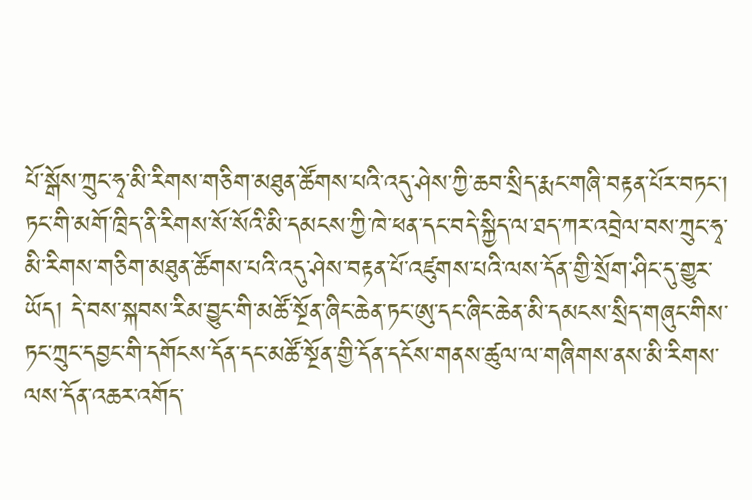པོ་སྒོས་ཀྲུང་ཧྭ་མི་རིགས་གཅིག་མཐུན་ཚོགས་པའི་འདུ་ཤེས་ཀྱི་ཆབ་སྲིད་རྨང་གཞི་བརྟན་པོར་བཏང་། ཏང་གི་མགོ་ཁྲིད་ནི་རིགས་སོ་སོའི་མི་དམངས་ཀྱི་ཁེ་ཕན་དང་བདེ་སྐྱིད་ལ་ཐད་ཀར་འབྲེལ་བས་ཀྲུང་ཧྭ་མི་རིགས་གཅིག་མཐུན་ཚོགས་པའི་འདུ་ཤེས་བརྟན་པོ་འཛུགས་པའི་ལས་དོན་གྱི་སྲོག་ཤིང་དུ་གྱུར་ཡོད། དེ་བས་སྐབས་རིམ་བྱུང་གི་མཚོ་སྔོན་ཞིང་ཆེན་ཏང་ཨུ་དང་ཞིང་ཆེན་མི་དམངས་སྲིད་གཞུང་གིས་ཏང་ཀྲུང་དབྱང་གི་དགོངས་དོན་དང་མཚོ་སྔོན་གྱི་དོན་དངོས་གནས་ཚུལ་ལ་གཞིགས་ནས་མི་རིགས་ལས་དོན་འཆར་འགོད་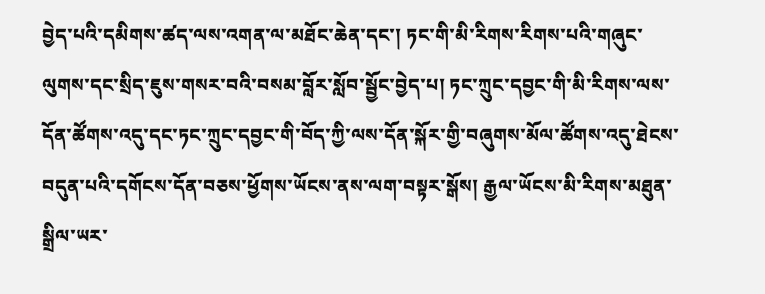བྱེད་པའི་དམིགས་ཚད་ལས་འགན་ལ་མཐོང་ཆེན་དང་། ཏང་གི་མི་རིགས་རིགས་པའི་གཞུང་ལུགས་དང་སྲིད་ཇུས་གསར་བའི་བསམ་བློར་སློབ་སྦྱོང་བྱེད་པ། ཏང་ཀྲུང་དབྱང་གི་མི་རིགས་ལས་དོན་ཚོགས་འདུ་དང་ཏང་ཀྲུང་དབྱང་གི་བོད་ཀྱི་ལས་དོན་སྐོར་གྱི་བཞུགས་མོལ་ཚོགས་འདུ་ཐེངས་བདུན་པའི་དགོངས་དོན་བཅས་ཕྱོགས་ཡོངས་ནས་ལག་བསྟར་སྒོས། རྒྱལ་ཡོངས་མི་རིགས་མཐུན་སྒྲིལ་ཡར་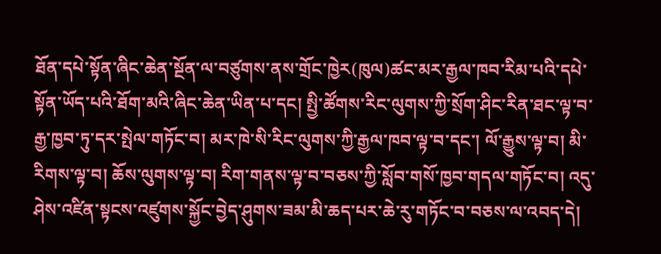ཐོན་དཔེ་སྟོན་ཞིང་ཆེན་སྔོན་ལ་བཙུགས་ནས་གྲོང་ཁྱེར(ཁུལ)ཚང་མར་རྒྱལ་ཁབ་རིམ་པའི་དཔེ་སྟོན་ཡོད་པའི་ཐོག་མའི་ཞིང་ཆེན་ཡིན་པ་དང། སྤྱི་ཚོགས་རིང་ལུགས་ཀྱི་སྲོག་ཤིང་རིན་ཐང་ལྟ་བ་རྒྱ་ཁྱབ་ཏུ་དར་སྤེལ་གཏོང་བ། མར་ཁེ་སི་རིང་ལུགས་ཀྱི་རྒྱལ་ཁབ་ལྟ་བ་དང་། ལོ་རྒྱུས་ལྟ་བ། མི་རིགས་ལྟ་བ། ཆོས་ལུགས་ལྟ་བ། རིག་གནས་ལྟ་བ་བཅས་ཀྱི་སློབ་གསོ་ཁྱབ་གདལ་གཏོང་བ། འདུ་ཤེས་འཛིན་སྟངས་འཛུགས་སྐྱོང་བྱེད་ཤུགས་ཟམ་མི་ཆད་པར་ཆེ་རུ་གཏོང་བ་བཅས་ལ་འབད་དེ།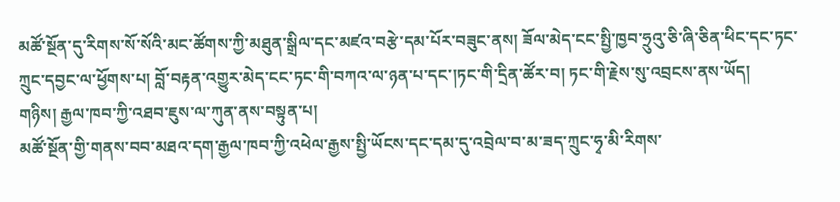མཚོ་སྔོན་དུ་རིགས་སོ་སོའི་མང་ཚོགས་ཀྱི་མཐུན་སྒྲིལ་དང་མཛའ་བརྩེ་དམ་པོར་བཟུང་ནས། ཟོལ་མེད་ངང་སྤྱི་ཁྱབ་ཧྲུའུ་ཅི་ཞི་ཅིན་ཕིང་དང་ཏང་ཀྲུང་དབྱང་ལ་ཕྱོགས་པ། བློ་བརྟན་འགྱུར་མེད་ངང་ཏང་གི་བཀའ་ལ་ཉན་པ་དང་།ཏང་གི་དྲིན་ཚོར་བ། ཏང་གི་རྗེས་སུ་འབྲངས་ནས་ཡོད།
གཉིས། རྒྱལ་ཁབ་ཀྱི་འཐབ་ཇུས་ལ་ཀུན་ནས་བསྟུན་པ།
མཚོ་སྔོན་གྱི་གནས་བབ་མཐའ་དག་རྒྱལ་ཁབ་ཀྱི་འཕེལ་རྒྱས་སྤྱི་ཡོངས་དང་དམ་དུ་འབྲེལ་བ་མ་ཟད་ཀྲུང་ཧྭ་མི་རིགས་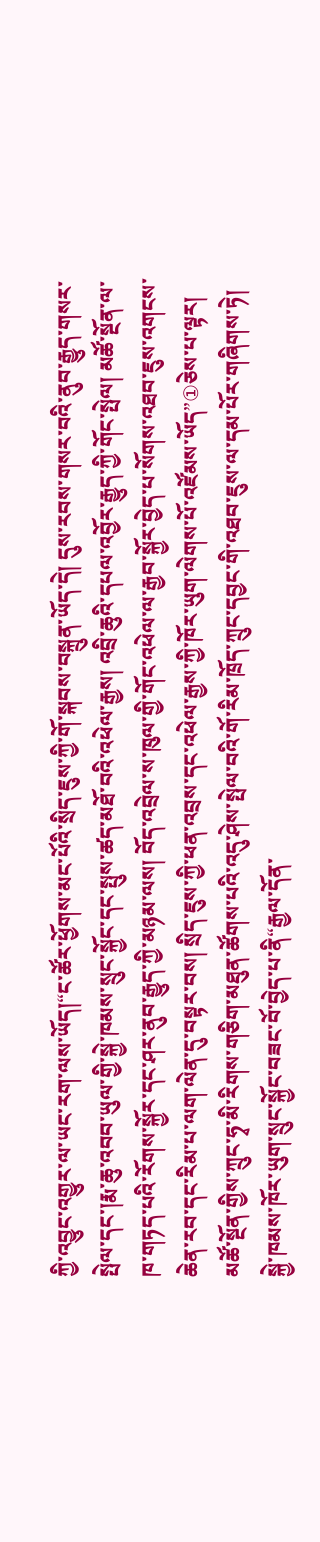ཀྱི་འབྱུང་འགྱུར་ལ་ཡང་རག་ལས་ཡོད།“ང་ཚོར་ཕྱོགས་མང་པོའི་སྲིད་ཇུས་ཀྱི་གོ་སྐབས་བསྐྲུན་ཡོད་དེ། དུས་རབས་གསར་བའི་ནུབ་རྒྱུད་གསར་སྤེལ་དང་།རྨ་ཆུ་འབབ་ཡུལ་གྱི་སྐྱེ་ཁམས་སྲུང་སྐྱོང་དང་སྤུས་ཚད་མཐོ་བའི་འཕེལ་རྒྱས། འབྲི་ཆུའི་དཔལ་འབྱོར་རྒྱུད་ཀྱི་གོང་སྤེལ། མཚོ་སྔོན་ལ་ཁ་གཏད་པའི་རོགས་སྐྱོར་དང་ཤར་ནུབ་རྒྱུད་ཀྱི་མཉམ་ལས། བོད་འབྲེལ་ས་ཁུལ་གྱི་གོང་འཕེལ་ལ་རྒྱབ་སྐྱོར་བྱེད་པ་སོགས་འཐབ་ཇུས་འགངས་ཆེན་རབ་དང་རིམ་པ་ལག་ལེན་དུ་བསྟར་བས། སྲིད་ཇུས་ཀྱི་ཕན་འབྲས་དང་འཕེལ་རྒྱས་ཀྱི་ཁོར་ཡུག་ལེགས་པོ་འཛོམས་ཡོད”①ཅེས་པ་ལྟར། མཚོ་སྔོན་གྱིས་ཀྲུང་ཧྭ་མི་རིགས་གཅིག་མཐུན་ཚོགས་པའི་འདུ་ཤེས་སྤེལ་བའི་གོ་རིམ་ཁྲོད་ཀྲུང་དབྱང་གི་འཐབ་ཇུས་ལ་དམ་པོར་གཞིགས་ཏེ། སྐྱེ་ཁམས་ཁོར་ཡུག་སྲུང་སྐྱོང་བཟང་བོ་བྱེད་པ་ནི“རྒྱལ་དོན་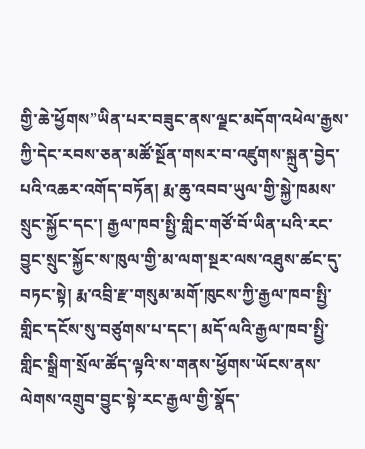གྱི་ཆེ་ཕྱོགས”ཡིན་པར་བཟུང་ནས་ལྗང་མདོག་འཕེལ་རྒྱས་ཀྱི་དེང་རབས་ཅན་མཚོ་སྔོན་གསར་བ་འཛུགས་སྐྲུན་བྱེད་པའི་འཆར་འགོད་བཏོན། རྨ་ཆུ་འབབ་ཡུལ་གྱི་སྐྱེ་ཁམས་སྲུང་སྐྱོང་དང་། རྒྱལ་ཁབ་སྤྱི་གླིང་གཙོ་བོ་ཡིན་པའི་རང་བྱུང་སྲུང་སྐྱོང་ས་ཁུལ་གྱི་མ་ལག་སྔར་ལས་འཐུས་ཚང་དུ་བཏང་སྟེ། རྨ་འབྲི་རྫ་གསུམ་མགོ་ཁུངས་ཀྱི་རྒྱལ་ཁབ་སྤྱི་གླིང་དངོས་སུ་བཙུགས་པ་དང་། མདོ་ལའི་རྒྱལ་ཁབ་སྤྱི་གླིང་སྒྲིག་སྲོལ་ཚོད་ལྟའི་ས་གནས་ཕྱོགས་ཡོངས་ནས་ལེགས་འགྲུབ་བྱུང་སྟེ་རང་རྒྱལ་གྱི་སྣོད་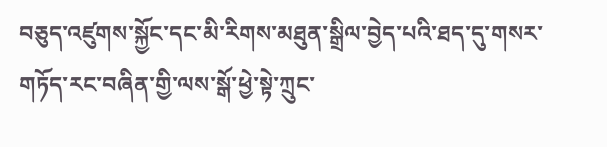བཅུད་འཛུགས་སྐྱོང་དང་མི་རིགས་མཐུན་སྒྲིལ་བྱེད་པའི་ཐད་དུ་གསར་གཏོད་རང་བཞིན་གྱི་ལས་སྒོ་ཕྱེ་སྟེ་ཀྲུང་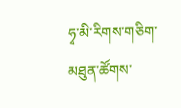ཧྭ་མི་རིགས་གཅིག་མཐུན་ཚོགས་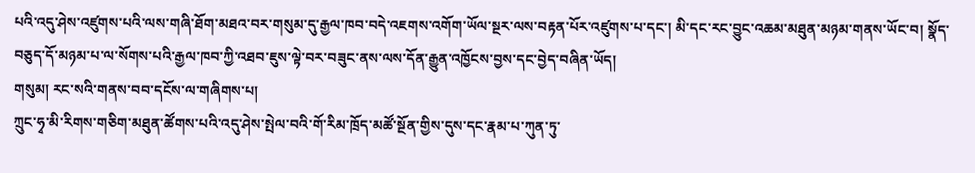པའི་འདུ་ཤེས་འཛུགས་པའི་ལས་གཞི་ཐོག་མཐའ་བར་གསུམ་དུ་རྒྱལ་ཁབ་བདེ་འཇགས་འགོག་ཡོལ་སྔར་ལས་བརྟན་པོར་འཛུགས་པ་དང་། མི་དང་རང་བྱུང་འཆམ་མཐུན་མཉམ་གནས་ཡོང་བ། སྣོད་བཅུད་དོ་མཉམ་པ་ལ་སོགས་པའི་རྒྱལ་ཁབ་ཀྱི་འཐབ་ཇུས་ལྟེ་བར་བཟུང་ནས་ལས་དོན་རྒྱུན་འཁྱོངས་བྱས་དང་བྱེད་བཞིན་ཡོད།
གསུམ། རང་སའི་གནས་བབ་དངོས་ལ་གཞིགས་པ།
ཀྲུང་ཧྭ་མི་རིགས་གཅིག་མཐུན་ཚོགས་པའི་འདུ་ཤེས་སྤེལ་བའི་གོ་རིམ་ཁྲོད་མཚོ་སྔོན་གྱིས་དུས་དང་རྣམ་པ་ཀུན་ཏུ་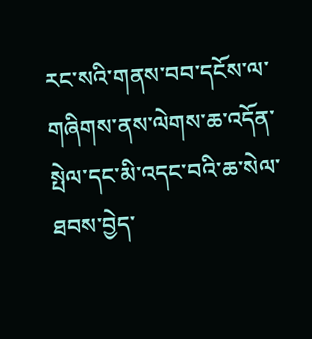རང་སའི་གནས་བབ་དངོས་ལ་གཞིགས་ནས་ལེགས་ཆ་འདོན་སྤེལ་དང་མི་འདང་བའི་ཆ་སེལ་ཐབས་བྱེད་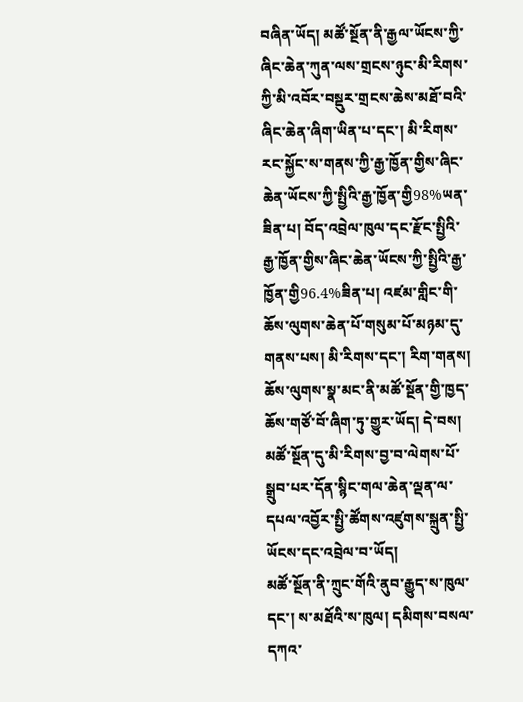བཞིན་ཡོད། མཚོ་སྔོན་ནི་རྒྱལ་ཡོངས་ཀྱི་ཞིང་ཆེན་ཀུན་ལས་གྲངས་ཉུང་མི་རིགས་ཀྱི་མི་འབོར་བསྡུར་གྲངས་ཆེས་མཐོ་བའི་ཞིང་ཆེན་ཞིག་ཡིན་པ་དང་། མི་རིགས་རང་སྐྱོང་ས་གནས་ཀྱི་རྒྱ་ཁྱོན་གྱིས་ཞིང་ཆེན་ཡོངས་ཀྱི་སྤྱིའི་རྒྱ་ཁྱོན་གྱི98%ཡན་ཟིན་པ། བོད་འབྲེལ་ཁུལ་དང་རྫོང་སྤྱིའི་རྒྱ་ཁྱོན་གྱིས་ཞིང་ཆེན་ཡོངས་ཀྱི་སྤྱིའི་རྒྱ་ཁྱོན་གྱི96.4%ཟིན་པ། འཛམ་གླིང་གི་ཆོས་ལུགས་ཆེན་པོ་གསུམ་པོ་མཉམ་དུ་གནས་པས། མི་རིགས་དང་། རིག་གནས། ཆོས་ལུགས་སྣ་མང་ནི་མཚོ་སྔོན་གྱི་ཁྱད་ཆོས་གཙོ་བོ་ཞིག་ཏུ་གྱུར་ཡོད། དེ་བས། མཚོ་སྔོན་དུ་མི་རིགས་བྱ་བ་ལེགས་པོ་སྒྲུབ་པར་དོན་སྙིང་གལ་ཆེན་ལྡན་ལ་དཔལ་འབྱོར་སྤྱི་ཚོགས་འཛུགས་སྐྲུན་སྤྱི་ཡོངས་དང་འབྲེལ་བ་ཡོད།
མཚོ་སྔོན་ནི་ཀྲུང་གོའི་ནུབ་རྒྱུད་ས་ཁུལ་དང་། ས་མཐོའི་ས་ཁུལ། དམིགས་བསལ་དཀའ་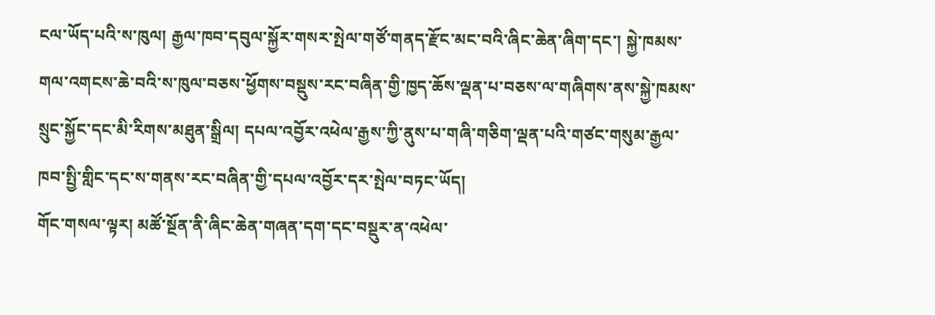ངལ་ཡོད་པའི་ས་ཁུལ། རྒྱལ་ཁབ་དབུལ་སྐྱོར་གསར་སྤེལ་གཙོ་གནད་རྫོང་མང་བའི་ཞིང་ཆེན་ཞིག་དང་། སྐྱེ་ཁམས་གལ་འགངས་ཆེ་བའི་ས་ཁུལ་བཅས་ཕྱོགས་བསྡུས་རང་བཞིན་གྱི་ཁྱད་ཆོས་ལྡན་པ་བཅས་ལ་གཞིགས་ནས་སྐྱེ་ཁམས་སྲུང་སྐྱོང་དང་མི་རིགས་མཐུན་སྒྲིལ། དཔལ་འབྱོར་འཕེལ་རྒྱས་ཀྱི་ནུས་པ་གཞི་གཅིག་ལྡན་པའི་གཙང་གསུམ་རྒྱལ་ཁབ་སྤྱི་གླིང་དང་ས་གནས་རང་བཞིན་གྱི་དཔལ་འབྱོར་དར་སྤེལ་བཏང་ཡོད།
གོང་གསལ་ལྟར། མཚོ་སྔོན་ནི་ཞིང་ཆེན་གཞན་དག་དང་བསྡུར་ན་འཕེལ་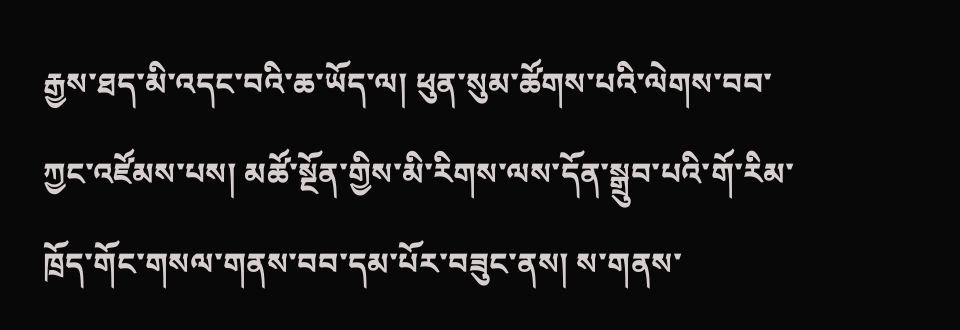རྒྱས་ཐད་མི་འདང་བའི་ཆ་ཡོད་ལ། ཕུན་སུམ་ཚོགས་པའི་ལེགས་བབ་ཀྱང་འཛོམས་པས། མཚོ་སྔོན་གྱིས་མི་རིགས་ལས་དོན་སྒྲུབ་པའི་གོ་རིམ་ཁྲོད་གོང་གསལ་གནས་བབ་དམ་པོར་བཟུང་ནས། ས་གནས་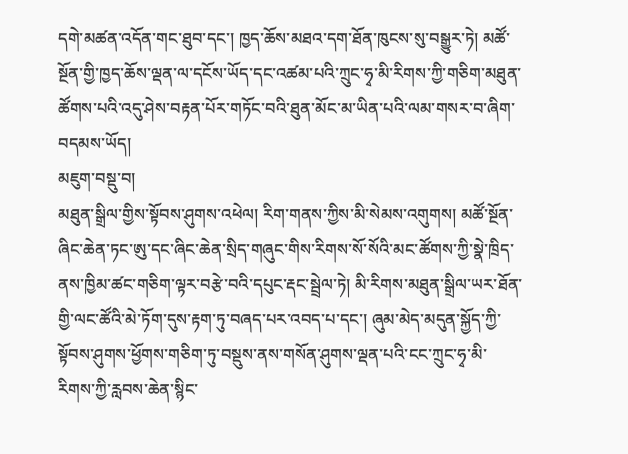དགེ་མཚན་འདོན་གང་ཐུབ་དང་། ཁྱད་ཆོས་མཐའ་དག་ཐོན་ཁུངས་སུ་བསྒྱུར་ཏེ། མཚོ་སྔོན་གྱི་ཁྱད་ཆོས་ལྡན་ལ་དངོས་ཡོད་དང་འཚམ་པའི་ཀྲུང་ཧྭ་མི་རིགས་ཀྱི་གཅིག་མཐུན་ཚོགས་པའི་འདུ་ཤེས་བརྟན་པོར་གཏོང་བའི་ཐུན་མོང་མ་ཡིན་པའི་ལམ་གསར་བ་ཞིག་བདམས་ཡོད།
མཇུག་བསྡུ་བ།
མཐུན་སྒྲིལ་གྱིས་སྟོབས་ཤུགས་འཕེལ། རིག་གནས་ཀྱིས་མི་སེམས་འགུགས། མཚོ་སྔོན་ཞིང་ཆེན་ཏང་ཨུ་དང་ཞིང་ཆེན་སྲིད་གཞུང་གིས་རིགས་སོ་སོའི་མང་ཚོགས་ཀྱི་སྣེ་ཁྲིད་ནས་ཁྱིམ་ཚང་གཅིག་ལྟར་བརྩེ་བའི་དཔུང་རྡང་སྦྲེལ་ཏེ། མི་རིགས་མཐུན་སྒྲིལ་ཡར་ཐོན་གྱི་ལང་ཚོའི་མེ་ཏོག་དུས་རྟག་ཏུ་བཞད་པར་འབད་པ་དང་། ཞུམ་མེད་མདུན་སྐྱོད་ཀྱི་སྟོབས་ཤུགས་ཕྱོགས་གཅིག་ཏུ་བསྡུས་ནས་གསོན་ཤུགས་ལྡན་པའི་ངང་ཀྲུང་ཧྭ་མི་རིགས་ཀྱི་རླབས་ཆེན་སྙིང་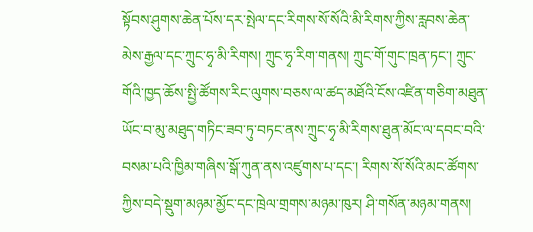སྟོབས་ཤུགས་ཆེན་པོས་དར་སྤེལ་དང་རིགས་སོ་སོའི་མི་རིགས་ཀྱིས་རླབས་ཆེན་མེས་རྒྱལ་དང་ཀྲུང་ཧྭ་མི་རིགས། ཀྲུང་ཧྭ་རིག་གནས། ཀྲུང་གོ་གུང་ཁྲན་ཏང་། ཀྲུང་གོའི་ཁྱད་ཆོས་སྤྱི་ཚོགས་རིང་ལུགས་བཅས་ལ་ཚད་མཐོའི་ངོས་འཛིན་གཅིག་མཐུན་ཡོང་བ་མུ་མཐུད་གཏིང་ཟབ་ཏུ་བཏང་ནས་ཀྲུང་ཧྭ་མི་རིགས་ཐུན་མོང་ལ་དབང་བའི་བསམ་པའི་ཁྱིམ་གཞིས་སྒོ་ཀུན་ནས་འཛུགས་པ་དང་། རིགས་སོ་སོའི་མང་ཚོགས་ཀྱིས་བདེ་སྡུག་མཉམ་མྱོང་དང་ཁྲེལ་གྲགས་མཉམ་ཁུར། ཤི་གསོན་མཉམ་གནས།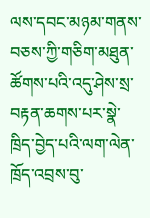ལས་དབང་མཉམ་གནས་བཅས་ཀྱི་གཅིག་མཐུན་ཚོགས་པའི་འདུ་ཤེས་སྲ་བརྟན་ཆགས་པར་སྣེ་ཁྲིད་བྱེད་པའི་ལག་ལེན་ཁྲོད་འབྲས་བུ་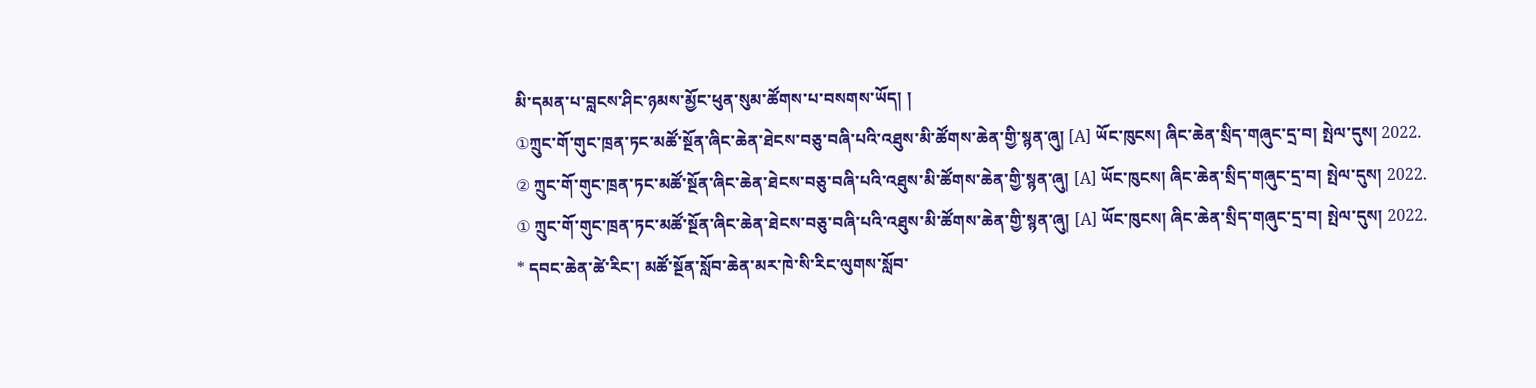མི་དམན་པ་བླངས་ཤིང་ཉམས་མྱོང་ཕུན་སུམ་ཚོགས་པ་བསགས་ཡོད། །
①ཀྲུང་གོ་གུང་ཁྲན་ཏང་མཚོ་སྔོན་ཞིང་ཆེན་ཐེངས་བཅུ་བཞི་པའི་འཐུས་མི་ཚོགས་ཆེན་གྱི་སྙན་ཞུ། [A] ཡོང་ཁུངས། ཞིང་ཆེན་སྲིད་གཞུང་དྲ་བ། སྤེལ་དུས། 2022.
② ཀྲུང་གོ་གུང་ཁྲན་ཏང་མཚོ་སྔོན་ཞིང་ཆེན་ཐེངས་བཅུ་བཞི་པའི་འཐུས་མི་ཚོགས་ཆེན་གྱི་སྙན་ཞུ། [A] ཡོང་ཁུངས། ཞིང་ཆེན་སྲིད་གཞུང་དྲ་བ། སྤེལ་དུས། 2022.
① ཀྲུང་གོ་གུང་ཁྲན་ཏང་མཚོ་སྔོན་ཞིང་ཆེན་ཐེངས་བཅུ་བཞི་པའི་འཐུས་མི་ཚོགས་ཆེན་གྱི་སྙན་ཞུ། [A] ཡོང་ཁུངས། ཞིང་ཆེན་སྲིད་གཞུང་དྲ་བ། སྤེལ་དུས། 2022.
* དབང་ཆེན་ཚེ་རིང་། མཚོ་སྔོན་སློབ་ཆེན་མར་ཁེ་སི་རིང་ལུགས་སློབ་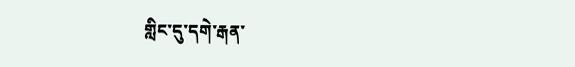གླིང་དུ་དགེ་རྒན་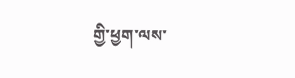གྱི་ཕྱག་ལས་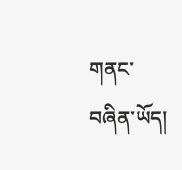གནང་བཞིན་ཡོད།